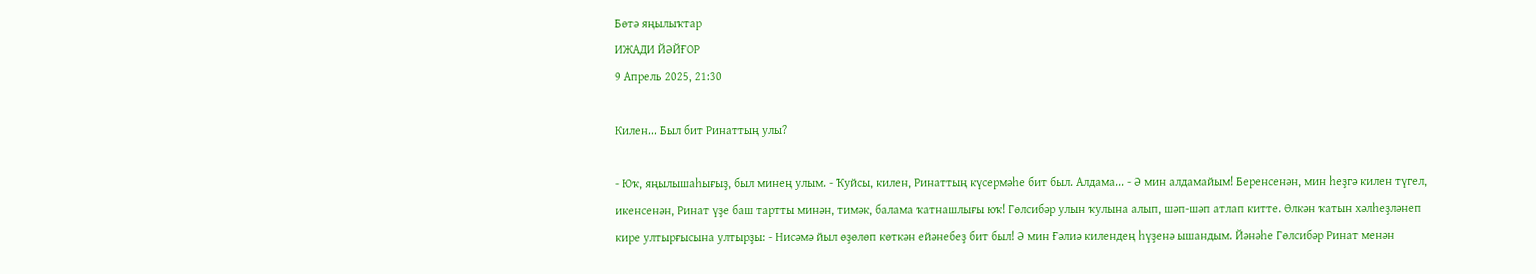Бөтә яңылыҡтар
ИЖАДИ ЙӘЙҒОР
9 Апрель 2025, 21:30

Килен... Был бит Ринаттың улы?

- Юҡ, яңылышаһығыҙ, был минең улым. - Ҡуйсы, килен, Ринаттың күсермәһе бит был. Алдама... - Ә мин алдамайым! Беренсенән, мин һеҙгә килен түгел, икенсенән, Ринат үҙе баш тартты минән, тимәк, балама ҡатнашлығы юҡ! Гөлсибәр улын ҡулына алып, шәп-шәп атлап китте. Өлкән ҡатын хәлһеҙләнеп кире ултырғысына ултырҙы: - Нисәмә йыл өҙөлөп көткән ейәнебеҙ бит был! Ә мин Ғәлиә килендең һүҙенә ышандым. Йәнәһе Гөлсибәр Ринат менән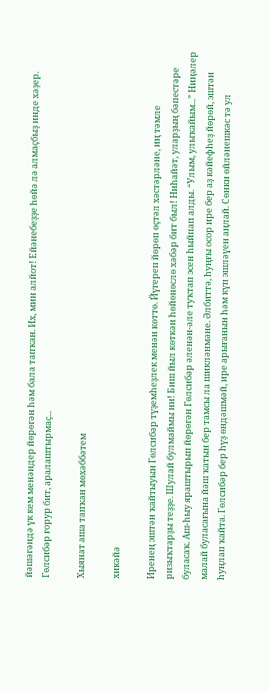йәшәгәндә үк кем менәндер йөрөгән һәм бала тапҡан. Их, мин алйот! Ейәнебеҙҙе һөйә лә алмаҫбыҙ инде хәҙер. Гөлсибәр ғорур бит, аралаштырмаҫ...

Хыянат аша тапҡан мөхәббәтем

хикәйә

Иренең эштән ҡайтыуын Гөлсибәр түҙемһеҙлек менән көттө. Йүгереп йөрөп өҫтәл хәстәрләне, иң тәмле ризыҡтарҙы теҙҙе. Шулай булмаймы ни! Биш йыл көткән һөйөнөслө хәбәр бит был! Ниһайәт, уларҙың бәпестәре буласаҡ. Аш-һыу яраштырып йөрөгән Гөлсибәр әленән-әле туҡтап эсен һыйпап алды. “Улым, улыҡайым...” Ниңәлер малай буласағына йәш ҡатын бер тамсы ла шикләнмәне. Әлбиттә, һуңғы осор ире бер аҙ кәйефһеҙ йөрөй, эштән һуңлап ҡайта. Гөлсибәр бер һүҙ өндәшмәй, ире арығанын һәм күп эшләүен аңлай. Сөнки өйләнешкәс тә ул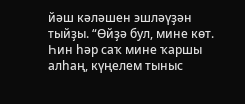йәш кәләшен эшләүҙән тыйҙы. “Өйҙә бул, мине көт. Һин һәр саҡ мине ҡаршы алһаң, күңелем тыныс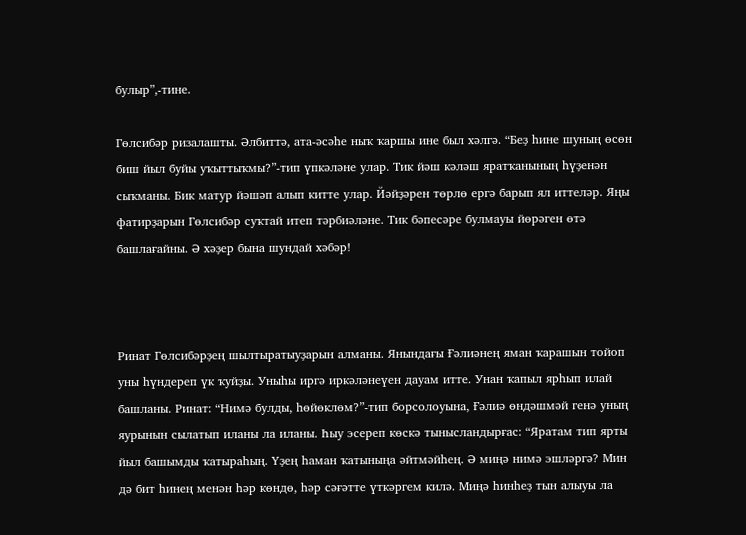булыр”,-тине.

Гөлсибәр ризалашты. Әлбиттә, ата-әсәһе ныҡ ҡаршы ине был хәлгә. “Беҙ һине шуның өсөн биш йыл буйы уҡыттыҡмы?”-тип үпкәләне улар. Тик йәш кәләш яратҡанының һүҙенән сыҡманы. Бик матур йәшәп алып китте улар. Йәйҙәрен төрлө ергә барып ял иттеләр. Яңы фатирҙарын Гөлсибәр суҡтай итеп тәрбиәләне. Тик бәпесәре булмауы йөрәген өтә башлағайны. Ә хәҙер бына шундай хәбәр!



Ринат Гөлсибәрҙең шылтыратыуҙарын алманы. Янындағы Ғәлиәнең яман ҡарашын тойоп уны һүндереп үк ҡуйҙы. Уныһы иргә иркәләнеүен дауам итте. Унан ҡапыл ярһып илай башланы. Ринат: “Нимә булды, һөйөклөм?”-тип борсолоуына, Ғәлиә өндәшмәй генә уның яурынын сылатып иланы ла иланы. Һыу эсереп көскә тынысландырғас: “Яратам тип ярты йыл башымды ҡатыраһың. Үҙең һаман ҡатыныңа әйтмәйһең. Ә миңә нимә эшләргә? Мин дә бит һинең менән һәр көндө, һәр сәғәтте үткәргем килә. Миңә һинһеҙ тын алыуы ла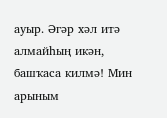ауыр. Әгәр хәл итә алмайһың икән, башҡаса килмә! Мин арыным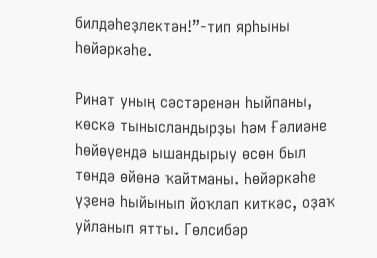билдәһеҙлектән!”-тип ярһыны һөйәркәһе.

Ринат уның сәстәренән һыйпаны, көскә тынысландырҙы һәм Ғәлиәне һөйөүендә ышандырыу өсөн был төндә өйөнә ҡайтманы. Һөйәркәһе үҙенә һыйынып йоҡлап киткәс, оҙаҡ уйланып ятты. Гөлсибәр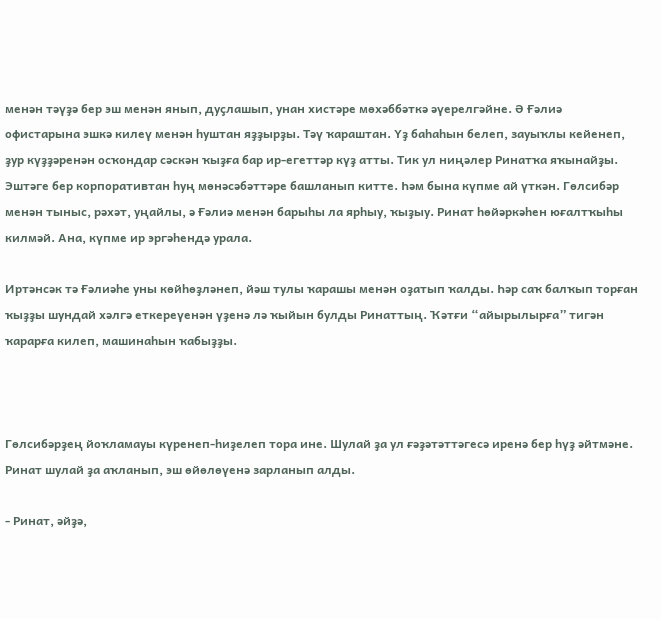менән тәүҙә бер эш менән янып, дуҫлашып, унан хистәре мөхәббәткә әүерелгәйне. Ә Ғәлиә офистарына эшкә килеү менән һуштан яҙҙырҙы. Тәү ҡараштан. Үҙ баһаһын белеп, зауыҡлы кейенеп, ҙур күҙҙәренән осҡондар сәскән ҡыҙға бар ир-егеттәр күҙ атты. Тик ул ниңәлер Ринатҡа яҡынайҙы. Эштәге бер корпоративтан һуң мөнәсәбәттәре башланып китте. Һәм бына күпме ай үткән. Гөлсибәр менән тыныс, рәхәт, уңайлы, ә Ғәлиә менән барыһы ла ярһыу, ҡыҙыу. Ринат һөйәркәһен юғалтҡыһы килмәй. Ана, күпме ир эргәһендә урала.

Иртәнсәк тә Ғәлиәһе уны көйһөҙләнеп, йәш тулы ҡарашы менән оҙатып ҡалды. Һәр саҡ балҡып торған ҡыҙҙы шундай хәлгә еткереүенән үҙенә лә ҡыйын булды Ринаттың. Ҡәтғи “айырылырға” тигән ҡарарға килеп, машинаһын ҡабыҙҙы.



Гөлсибәрҙең йоҡламауы күренеп-һиҙелеп тора ине. Шулай ҙа ул ғәҙәтәттәгесә иренә бер һүҙ әйтмәне. Ринат шулай ҙа аҡланып, эш өйөлөүенә зарланып алды.

- Ринат, әйҙә,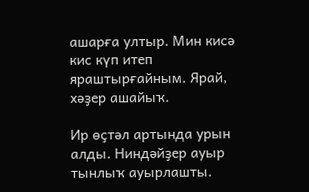ашарға ултыр. Мин кисә кис күп итеп яраштырғайным. Ярай, хәҙер ашайыҡ.

Ир өҫтәл артында урын алды. Ниндәйҙер ауыр тынлыҡ ауырлашты.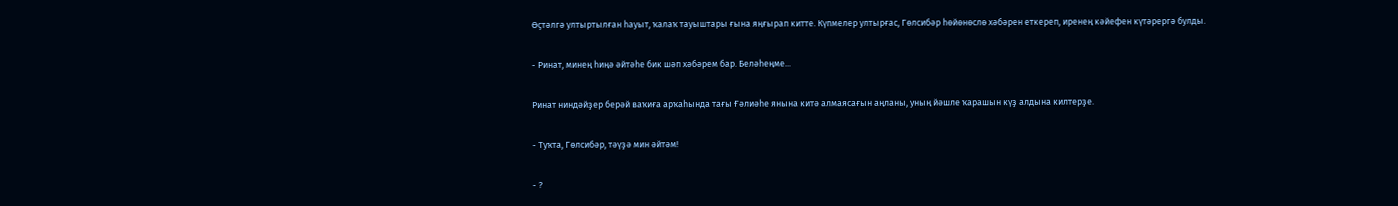Өҫтәлгә ултыртылған һауыт, ҡалаҡ тауыштары ғына яңғырап китте. Күпмелер ултырғас, Гөлсибәр һөйөнөслө хәбәрен еткереп, иренең кәйефен күтәрергә булды.

- Ринат, минең һиңә әйтәһе бик шәп хәбәрем бар. Беләһеңме...

Ринат ниндәйҙер берәй ваҡиға арҡаһында тағы Ғәлиәһе янына китә алмаясағын аңланы, уның йәшле ҡарашын күҙ алдына килтерҙе.

- Туҡта, Гөлсибәр, тәүҙә мин әйтәм!

- ?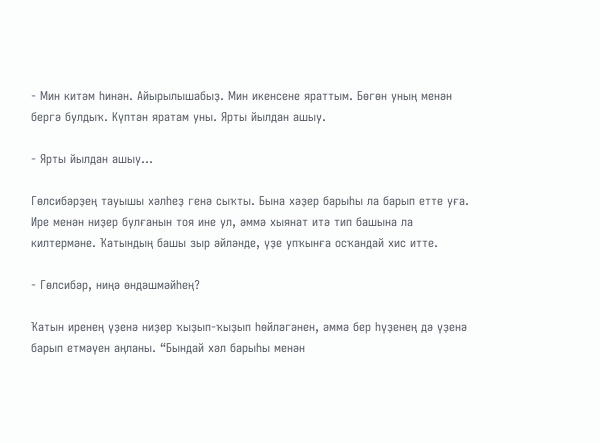- Мин китәм һинән. Айырылышабыҙ. Мин икенсене яраттым. Бөгөн уның менән бергә булдыҡ. Күптән яратам уны. Ярты йылдан ашыу.

- Ярты йылдан ашыу...

Гөлсибәрҙең тауышы хәлһеҙ генә сыҡты. Бына хәҙер барыһы ла барып етте уға. Ире менән ниҙер булғанын тоя ине ул, әммә хыянат итә тип башына ла килтермәне. Ҡатындың башы зыр әйләнде, үҙе упҡынға осҡандай хис итте.

- Гөлсибәр, ниңә өндәшмәйһең?

Ҡатын иренең үҙенә ниҙер ҡыҙып-ҡыҙып һөйләгәнен, әммә бер һүҙенең дә үҙенә барып етмәүен аңланы. “Бындай хәл барыһы менән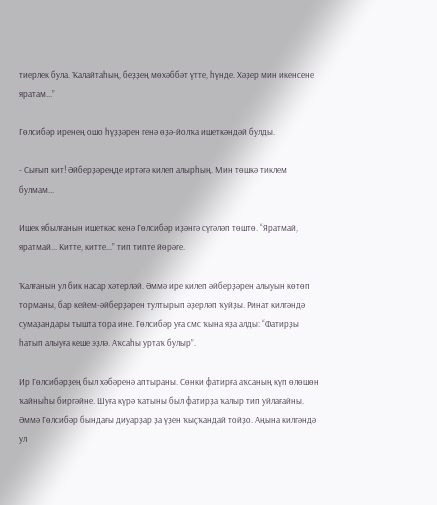тиерлек була. Ҡалайтаһың, беҙҙең мөхәббәт үтте, һүнде. Хәҙер мин икенсене яратам...”

Гөлсибәр иренең ошо һүҙҙәрен генә өҙә-йолҡа ишеткәндәй булды.

- Сығып кит! Әйберҙәреңде иртәгә килеп алырһың. Мин төшкә тиклем булмам...

Ишек ябылғанын ишеткәс кенә Гөлсибәр иҙәнгә сүгәләп төштө. “Яратмай, яратмай... Китте, китте...” тип типте йөрәге.

Ҡалғанын ул бик насар хәтерләй. Әммә ире килеп әйберҙәрен алыуын көтөп торманы, бар кейем-әйберҙәрен тултырып әҙерләп ҡуйҙы. Ринат килгәндә сумаҙандары тышта тора ине. Гөлсибәр уға смс ҡына яҙа алды: “Фатирҙы һатып алыуға кеше эҙлә. Аҡсаһы уртаҡ булыр”.

Ир Гөлсибәрҙең был хәбәренә аптыраны. Сөнки фатирға аҡсаның күп өлөшөн ҡайныһы биргәйне. Шуға күрә ҡатыны был фатирҙа ҡалыр тип уйлағайны. Әммә Гөлсибәр бындағы диуарҙар ҙа үҙен ҡыҫҡандай тойҙо. Аңына килгәндә ул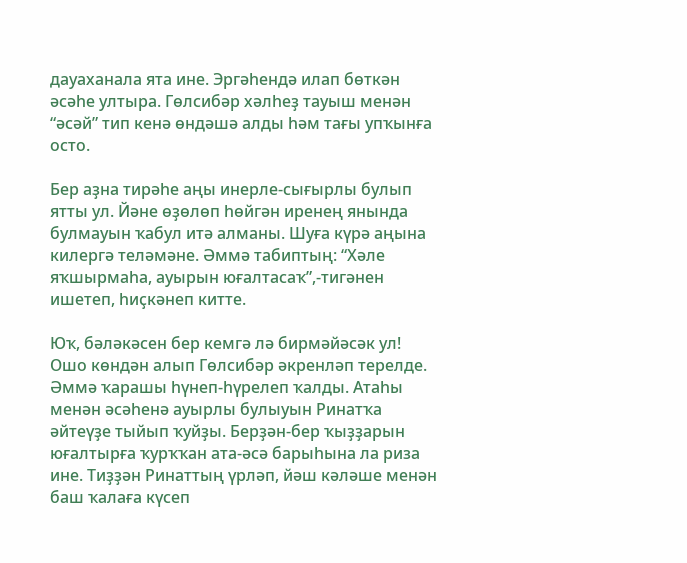дауаханала ята ине. Эргәһендә илап бөткән әсәһе ултыра. Гөлсибәр хәлһеҙ тауыш менән “әсәй” тип кенә өндәшә алды һәм тағы упҡынға осто.

Бер аҙна тирәһе аңы инерле-сығырлы булып ятты ул. Йәне өҙөлөп һөйгән иренең янында булмауын ҡабул итә алманы. Шуға күрә аңына килергә теләмәне. Әммә табиптың: “Хәле яҡшырмаһа, ауырын юғалтасаҡ”,-тигәнен ишетеп, һиҫкәнеп китте.

Юҡ, бәләкәсен бер кемгә лә бирмәйәсәк ул! Ошо көндән алып Гөлсибәр әкренләп терелде. Әммә ҡарашы һүнеп-һүрелеп ҡалды. Атаһы менән әсәһенә ауырлы булыуын Ринатҡа әйтеүҙе тыйып ҡуйҙы. Берҙән-бер ҡыҙҙарын юғалтырға ҡурҡҡан ата-әсә барыһына ла риза ине. Тиҙҙән Ринаттың үрләп, йәш кәләше менән баш ҡалаға күсеп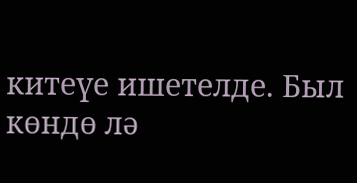китеүе ишетелде. Был көндө лә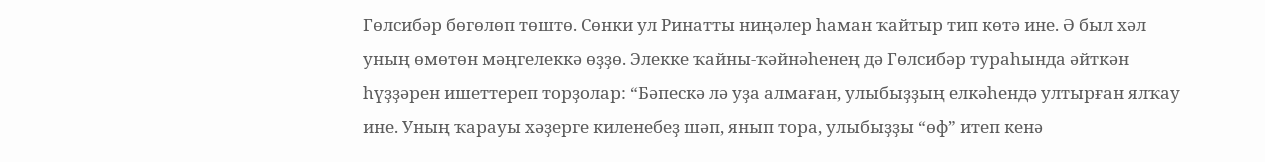Гөлсибәр бөгөлөп төштө. Сөнки ул Ринатты ниңәлер һаман ҡайтыр тип көтә ине. Ә был хәл уның өмөтөн мәңгелеккә өҙҙө. Элекке ҡайны-ҡәйнәһенең дә Гөлсибәр тураһында әйткән һүҙҙәрен ишеттереп торҙолар: “Бәпескә лә уҙа алмаған, улыбыҙҙың елкәһендә ултырған ялҡау ине. Уның ҡарауы хәҙерге киленебеҙ шәп, янып тора, улыбыҙҙы “өф” итеп кенә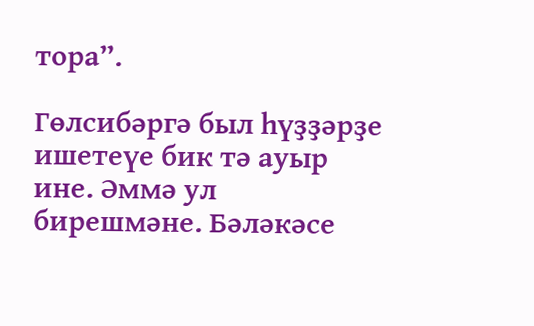тора”.

Гөлсибәргә был һүҙҙәрҙе ишетеүе бик тә ауыр ине. Әммә ул бирешмәне. Бәләкәсе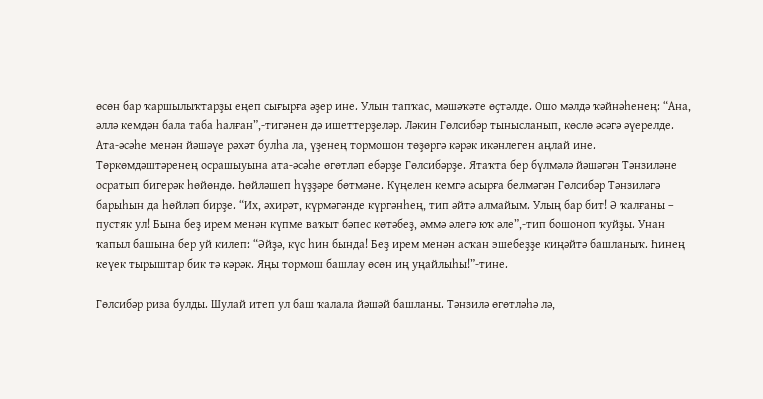өсөн бар ҡаршылыҡтарҙы еңеп сығырға әҙер ине. Улын тапҡас, мәшәҡәте өҫтәлде. Ошо мәлдә ҡәйнәһенең: “Ана, әллә кемдән бала таба һалған”,-тигәнен дә ишеттерҙеләр. Ләкин Гөлсибәр тынысланып, көслө әсәгә әүерелде. Ата-әсәһе менән йәшәүе рәхәт булһа ла, үҙенең тормошон төҙөргә кәрәк икәнлеген аңлай ине. Төркөмдәштәренең осрашыуына ата-әсәһе өгөтләп ебәрҙе Гөлсибәрҙе. Ятаҡта бер бүлмәлә йәшәгән Тәнзиләне осратып бигерәк һөйөндө. Һөйләшеп һүҙҙәре бөтмәне. Күңелен кемгә асырға белмәгән Гөлсибәр Тәнзиләгә барыһын да һөйләп бирҙе. “Их, әхирәт, күрмәгәнде күргәнһең, тип әйтә алмайым. Улың бар бит! Ә ҡалғаны – пустяк ул! Бына беҙ ирем менән күпме ваҡыт бәпес көтәбеҙ, әммә әлегә юҡ әле”,-тип бошоноп ҡуйҙы. Унан ҡапыл башына бер уй килеп: “Әйҙә, күс һин бында! Беҙ ирем менән асҡан эшебеҙҙе киңәйтә башланыҡ. Һинең кеүек тырыштар бик тә кәрәк. Яңы тормош башлау өсөн иң уңайлыһы!”-тине.

Гөлсибәр риза булды. Шулай итеп ул баш ҡалала йәшәй башланы. Тәнзилә өгөтләһә лә,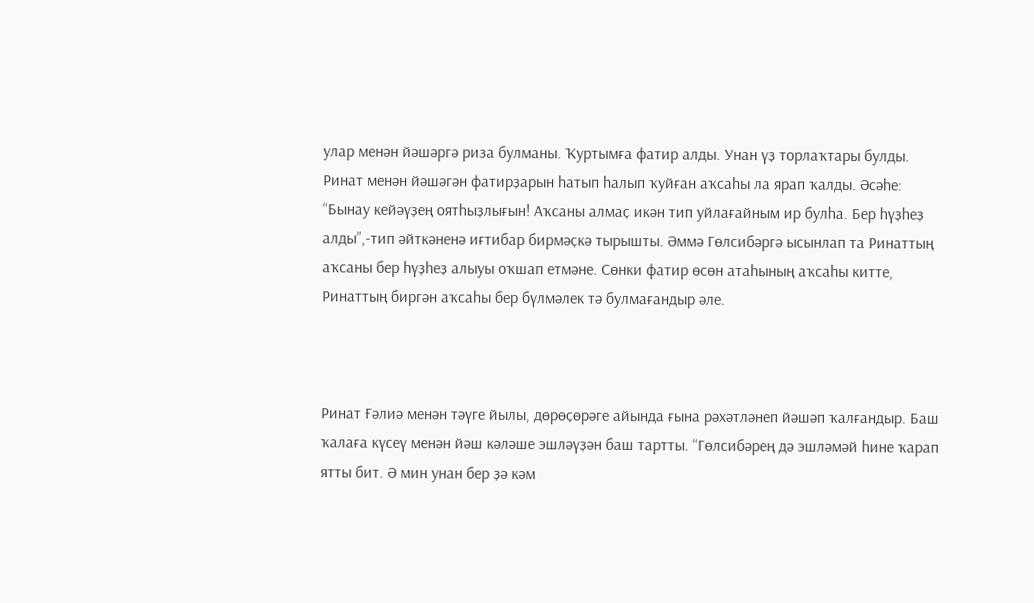улар менән йәшәргә риза булманы. Ҡуртымға фатир алды. Унан үҙ торлаҡтары булды. Ринат менән йәшәгән фатирҙарын һатып һалып ҡуйған аҡсаһы ла ярап ҡалды. Әсәһе: “Бынау кейәүҙең оятһыҙлығын! Аҡсаны алмаҫ икән тип уйлағайным ир булһа. Бер һүҙһеҙ алды”,-тип әйткәненә иғтибар бирмәҫкә тырышты. Әммә Гөлсибәргә ысынлап та Ринаттың аҡсаны бер һүҙһеҙ алыуы оҡшап етмәне. Сөнки фатир өсөн атаһының аҡсаһы китте, Ринаттың биргән аҡсаһы бер бүлмәлек тә булмағандыр әле.



Ринат Ғәлиә менән тәүге йылы, дөрөҫөрәге айында ғына рәхәтләнеп йәшәп ҡалғандыр. Баш ҡалаға күсеү менән йәш кәләше эшләүҙән баш тартты. “Гөлсибәрең дә эшләмәй һине ҡарап ятты бит. Ә мин унан бер ҙә кәм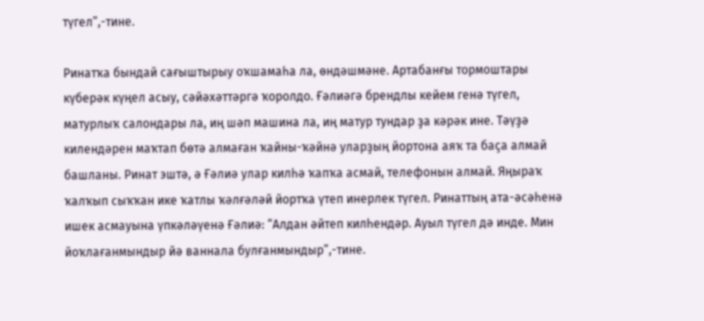түгел”,-тине.

Ринатҡа бындай сағыштырыу оҡшамаһа ла, өндәшмәне. Артабанғы тормоштары күберәк күңел асыу, сәйәхәттәргә ҡоролдо. Ғәлиәгә брендлы кейем генә түгел, матурлыҡ салондары ла, иң шәп машина ла, иң матур тундар ҙа кәрәк ине. Тәүҙә килендәрен маҡтап бөтә алмаған ҡайны-ҡәйнә уларҙың йортона аяҡ та баҫа алмай башланы. Ринат эштә, ә Ғәлиә улар килһә ҡапҡа асмай, телефонын алмай. Яңыраҡ ҡалҡып сыҡҡан ике ҡатлы ҡәлғәләй йортҡа үтеп инерлек түгел. Ринаттың ата-әсәһенә ишек асмауына үпкәләүенә Ғәлиә: “Алдан әйтеп килһендәр. Ауыл түгел дә инде. Мин йоҡлағанмындыр йә ваннала булғанмындыр”,-тине.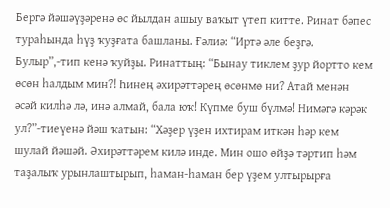Бергә йәшәүҙәренә өс йылдан ашыу ваҡыт үтеп китте. Ринат бәпес тураһында һүҙ ҡуҙғата башланы. Ғәлиә: “Иртә әле беҙгә. Булыр”,-тип кенә ҡуйҙы. Ринаттың: “Бынау тиклем ҙур йортто кем өсөн һалдым мин?! Һинең әхирәттәрең өсөнмө ни? Атай менән әсәй килһә лә, инә алмай, бала юҡ! Күпме буш бүлмә! Нимәгә кәрәк ул?”-тиеүенә йәш ҡатын: “Хәҙер үҙен ихтирам иткән һәр кем шулай йәшәй. Әхирәттәрем килә инде. Мин ошо өйҙә тәртип һәм таҙалыҡ урынлаштырып, һаман-һаман бер үҙем ултырырға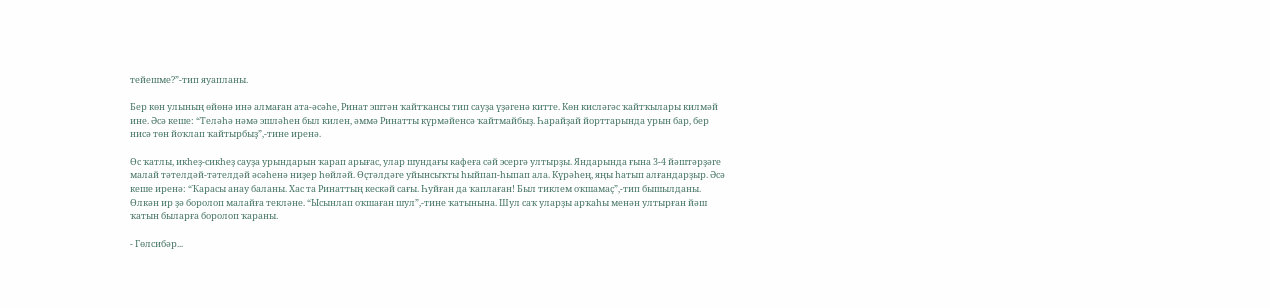тейешме?”-тип яуапланы.

Бер көн улының өйөнә инә алмаған ата-әсәһе, Ринат эштән ҡайтҡансы тип сауҙа үҙәгенә китте. Көн кисләгәс ҡайтҡылары килмәй ине. Әсә кеше: “Теләһә нәмә эшләһен был килен, әммә Ринатты күрмәйенсә ҡайтмайбыҙ. Һарайҙай йорттарында урын бар, бер нисә төн йоҡлап ҡайтырбыҙ”,-тине иренә.

Өс ҡатлы, икһеҙ-сикһеҙ сауҙа урындарын ҡарап арығас, улар шундағы кафеға сәй эсергә ултырҙы. Яндарында ғына 3-4 йәштәрҙәге малай тәтелдәй-тәтелдәй әсәһенә ниҙер һөйләй. Өҫтәлдәге уйынсыҡты һыйпап-һыпап ала. Күрәһең, яңы һатып алғандарҙыр. Әсә кеше иренә: “Ҡарасы анау баланы. Хас та Ринаттың кескәй сағы. Һуйған да ҡаплаған! Был тиклем оҡшамаҫ”,-тип бышылданы. Өлкән ир ҙә боролоп малайға текләне. “Ысынлап оҡшаған шул”,-тине ҡатынына. Шул саҡ уларҙы арҡаһы менән ултырған йәш ҡатын быларға боролоп ҡараны.

- Гөлсибәр...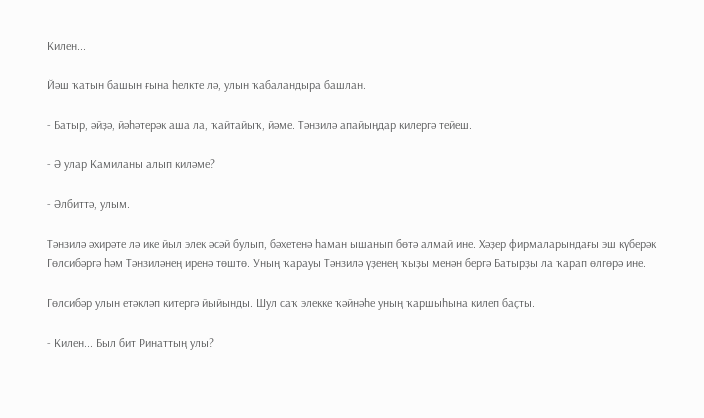Килен...

Йәш ҡатын башын ғына һелкте лә, улын ҡабаландыра башлан.

- Батыр, әйҙә, йәһәтерәк аша ла, ҡайтайыҡ, йәме. Тәнзилә апайыңдар килергә тейеш.

- Ә улар Камиланы алып киләме?

- Әлбиттә, улым.

Тәнзилә әхирәте лә ике йыл элек әсәй булып, бәхетенә һаман ышанып бөтә алмай ине. Хәҙер фирмаларындағы эш күберәк Гөлсибәргә һәм Тәнзиләнең иренә төштө. Уның ҡарауы Тәнзилә үҙенең ҡыҙы менән бергә Батырҙы ла ҡарап өлгөрә ине.

Гөлсибәр улын етәкләп китергә йыйынды. Шул саҡ элекке ҡәйнәһе уның ҡаршыһына килеп баҫты.

- Килен... Был бит Ринаттың улы?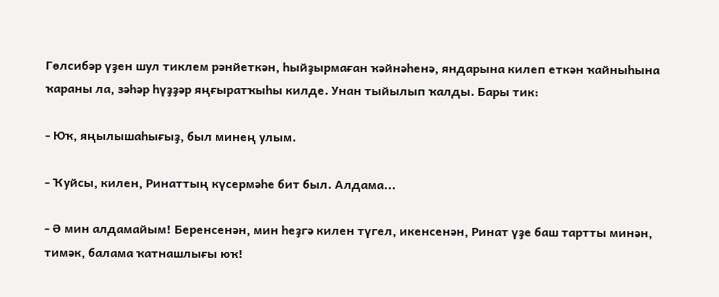Гөлсибәр үҙен шул тиклем рәнйеткән, һыйҙырмаған ҡәйнәһенә, яндарына килеп еткән ҡайныһына ҡараны ла, зәһәр һүҙҙәр яңғыратҡыһы килде. Унан тыйылып ҡалды. Бары тик:

- Юҡ, яңылышаһығыҙ, был минең улым.

- Ҡуйсы, килен, Ринаттың күсермәһе бит был. Алдама...

- Ә мин алдамайым! Беренсенән, мин һеҙгә килен түгел, икенсенән, Ринат үҙе баш тартты минән, тимәк, балама ҡатнашлығы юҡ!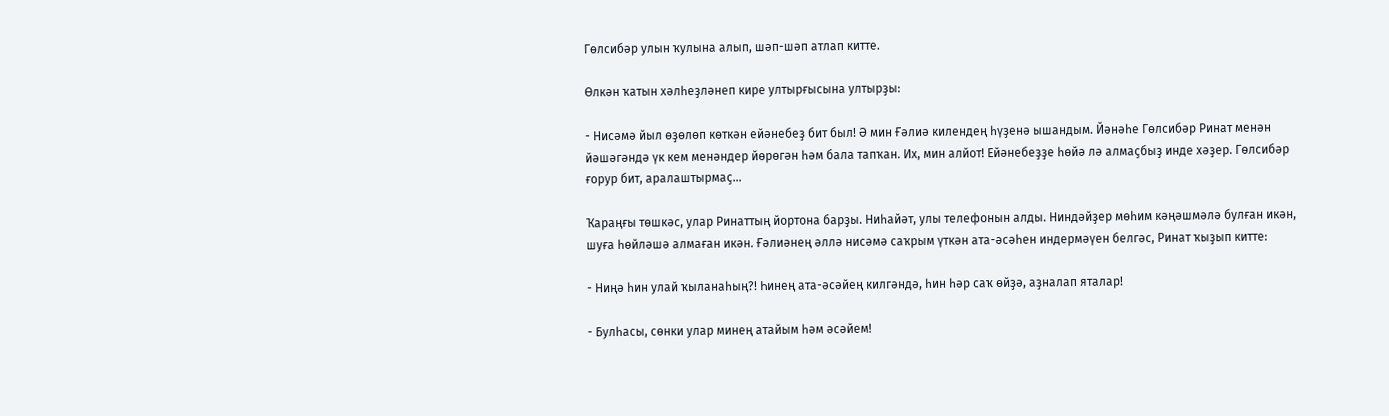Гөлсибәр улын ҡулына алып, шәп-шәп атлап китте.

Өлкән ҡатын хәлһеҙләнеп кире ултырғысына ултырҙы:

- Нисәмә йыл өҙөлөп көткән ейәнебеҙ бит был! Ә мин Ғәлиә килендең һүҙенә ышандым. Йәнәһе Гөлсибәр Ринат менән йәшәгәндә үк кем менәндер йөрөгән һәм бала тапҡан. Их, мин алйот! Ейәнебеҙҙе һөйә лә алмаҫбыҙ инде хәҙер. Гөлсибәр ғорур бит, аралаштырмаҫ...

Ҡараңғы төшкәс, улар Ринаттың йортона барҙы. Ниһайәт, улы телефонын алды. Ниндәйҙер мөһим кәңәшмәлә булған икән, шуға һөйләшә алмаған икән. Ғәлиәнең әллә нисәмә саҡрым үткән ата-әсәһен индермәүен белгәс, Ринат ҡыҙып китте:

- Ниңә һин улай ҡыланаһың?! Һинең ата-әсәйең килгәндә, һин һәр саҡ өйҙә, аҙналап яталар!

- Булһасы, сөнки улар минең атайым һәм әсәйем!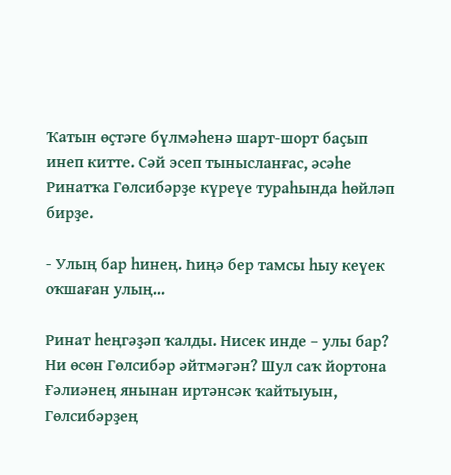Ҡатын өҫтәге бүлмәһенә шарт-шорт баҫып инеп китте. Сәй эсеп тынысланғас, әсәһе Ринатҡа Гөлсибәрҙе күреүе тураһында һөйләп бирҙе.

- Улың бар һинең. Һиңә бер тамсы һыу кеүек оҡшаған улың...

Ринат һеңгәҙәп ҡалды. Нисек инде – улы бар? Ни өсөн Гөлсибәр әйтмәгән? Шул саҡ йортона Ғәлиәнең янынан иртәнсәк ҡайтыуын, Гөлсибәрҙең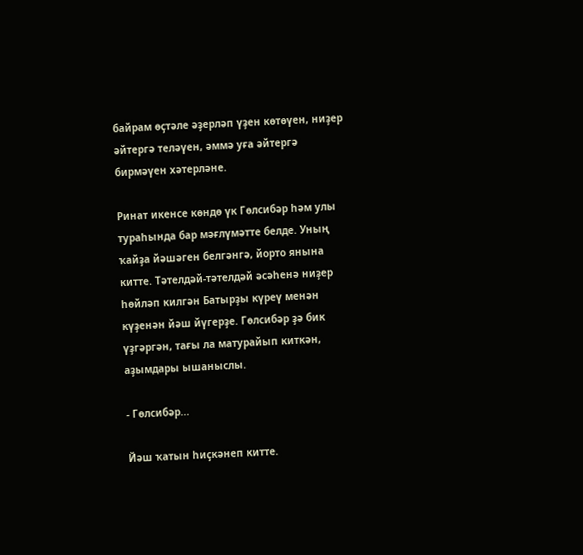байрам өҫтәле әҙерләп үҙен көтөүен, ниҙер әйтергә теләүен, әммә уға әйтергә бирмәүен хәтерләне.

Ринат икенсе көндө үк Гөлсибәр һәм улы тураһында бар мәғлүмәтте белде. Уның ҡайҙа йәшәген белгәнгә, йорто янына китте. Тәтелдәй-тәтелдәй әсәһенә ниҙер һөйләп килгән Батырҙы күреү менән күҙенән йәш йүгерҙе. Гөлсибәр ҙә бик үҙгәргән, тағы ла матурайып киткән, аҙымдары ышаныслы.

- Гөлсибәр...

Йәш ҡатын һиҫкәнеп китте.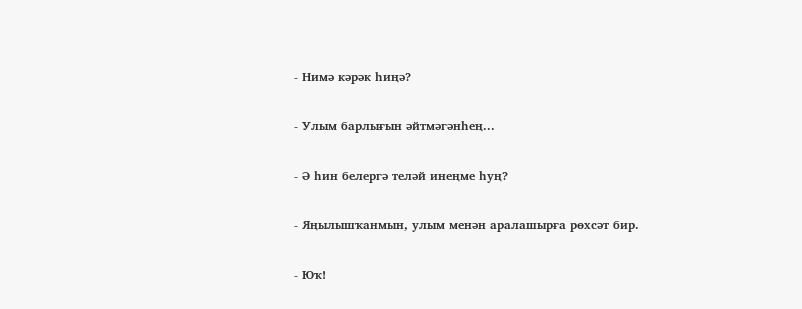- Нимә кәрәк һиңә?

- Улым барлығын әйтмәгәнһең...

- Ә һин белергә теләй инеңме һуң?

- Яңылышҡанмын, улым менән аралашырға рөхсәт бир.

- Юҡ!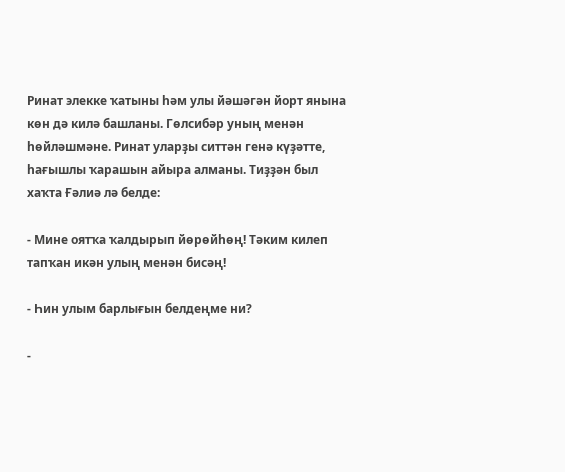Ринат элекке ҡатыны һәм улы йәшәгән йорт янына көн дә килә башланы. Гөлсибәр уның менән һөйләшмәне. Ринат уларҙы ситтән генә күҙәтте, һағышлы ҡарашын айыра алманы. Тиҙҙән был хаҡта Ғәлиә лә белде:

- Мине оятҡа ҡалдырып йөрөйһөң! Тәким килеп тапҡан икән улың менән бисәң!

- Һин улым барлығын белдеңме ни?

-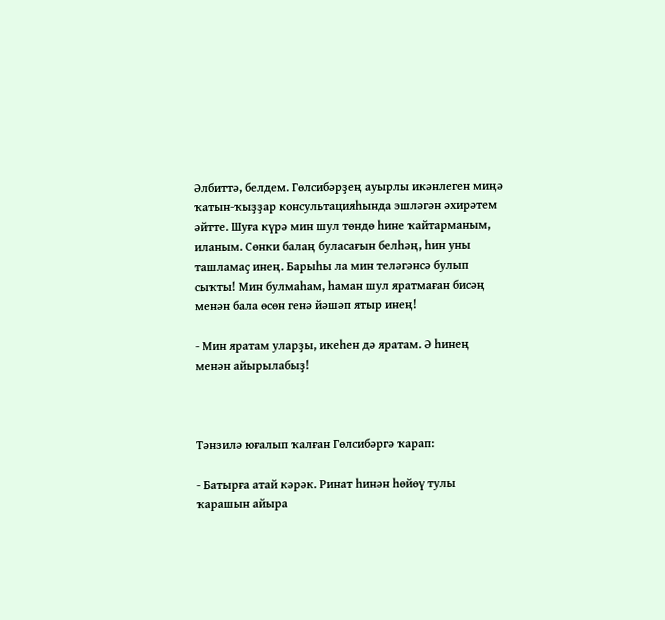Әлбиттә, белдем. Гөлсибәрҙең ауырлы икәнлеген миңә ҡатын-ҡыҙҙар консультацияһында эшләгән әхирәтем әйтте. Шуға күрә мин шул төндө һине ҡайтарманым, иланым. Сөнки балаң буласағын белһәң, һин уны ташламаҫ инең. Барыһы ла мин теләгәнсә булып сыҡты! Мин булмаһам, һаман шул яратмаған бисәң менән бала өсөн генә йәшәп ятыр инең!

- Мин яратам уларҙы, икеһен дә яратам. Ә һинең менән айырылабыҙ!



Тәнзилә юғалып ҡалған Гөлсибәргә ҡарап:

- Батырға атай кәрәк. Ринат һинән һөйөү тулы ҡарашын айыра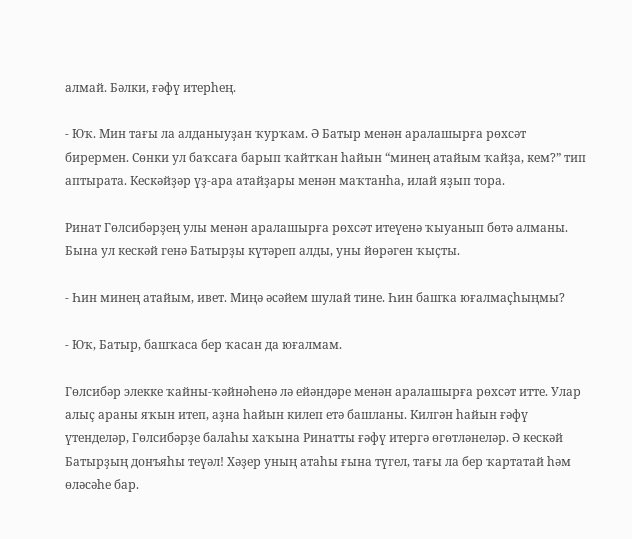алмай. Бәлки, ғәфү итерһең.

- Юҡ. Мин тағы ла алданыуҙан ҡурҡам. Ә Батыр менән аралашырға рөхсәт бирермен. Сөнки ул баҡсаға барып ҡайтҡан һайын “минең атайым ҡайҙа, кем?” тип аптырата. Кескәйҙәр үҙ-ара атайҙары менән маҡтанһа, илай яҙып тора.

Ринат Гөлсибәрҙең улы менән аралашырға рөхсәт итеүенә ҡыуанып бөтә алманы. Бына ул кескәй генә Батырҙы күтәреп алды, уны йөрәген ҡыҫты.

- Һин минең атайым, ивет. Миңә әсәйем шулай тине. Һин башҡа юғалмаҫһыңмы?

- Юҡ, Батыр, башҡаса бер ҡасан да юғалмам.

Гөлсибәр элекке ҡайны-ҡәйнәһенә лә ейәндәре менән аралашырға рөхсәт итте. Улар алыҫ араны яҡын итеп, аҙна һайын килеп етә башланы. Килгән һайын ғәфү үтенделәр, Гөлсибәрҙе балаһы хаҡына Ринатты ғәфү итергә өгөтләнеләр. Ә кескәй Батырҙың донъяһы теүәл! Хәҙер уның атаһы ғына түгел, тағы ла бер ҡартатай һәм өләсәһе бар.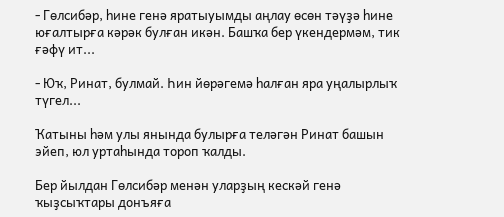- Гөлсибәр, һине генә яратыуымды аңлау өсөн тәүҙә һине юғалтырға кәрәк булған икән. Башҡа бер үкендермәм, тик ғәфү ит...

- Юҡ, Ринат, булмай. Һин йөрәгемә һалған яра уңалырлыҡ түгел...

Ҡатыны һәм улы янында булырға теләгән Ринат башын эйеп, юл уртаһында тороп ҡалды.

Бер йылдан Гөлсибәр менән уларҙың кескәй генә ҡыҙсыҡтары донъяға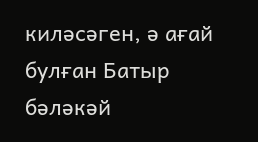киләсәген, ә ағай булған Батыр бәләкәй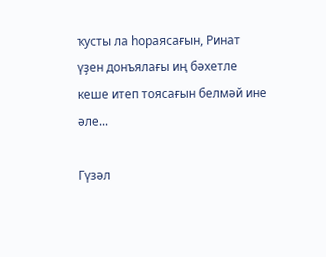ҡусты ла һораясағын, Ринат үҙен донъялағы иң бәхетле кеше итеп тоясағын белмәй ине әле...

Гүзәл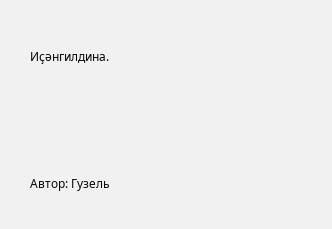Иҫәнгилдина.





Автор: Гузель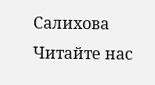Салихова
Читайте нас